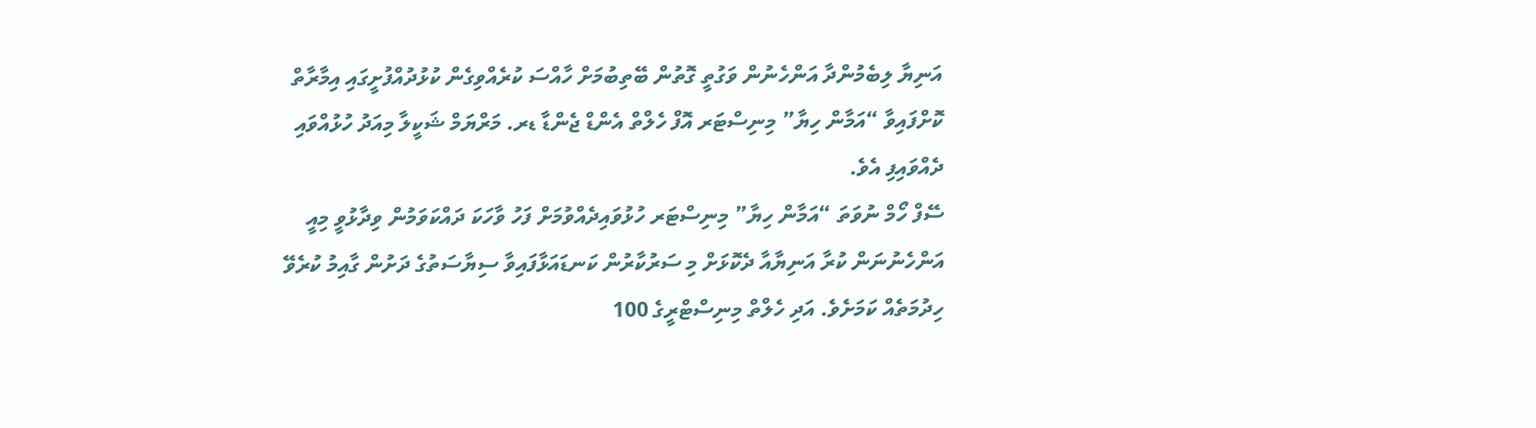އަނިޔާ ލިބެމުންދާ އަންހެނުން ވަގުތީ ގޮތުން ބޭތިބުމަށް ހާއްސަ ކުރެއްވިގެން ކުޅުދުއްފުށީގައި އިމާރާތް ކޮށްފައިވާ “އަމާން ހިޔާ” މިނިސްޓަރ އޮފް ހެލްތް އެންޑް ޖެންޑާ ޑރ. މަރްޔަމް ޝަކީލާ މިއަދު ހުޅުއްވައި ދެއްވައިފި އެވެ.
ސޭފް ހޯމް ނުވަތަ “އަމާން ހިޔާ” މިނިސްޓަރ ހުޅުވައިދެއްވުމަށް ފަހު ވާހަކަ ދައްކަވަމުން ވިދާޅުވީ މިއީ އަންހެނުނަން ކުރާ އަނިޔާއާ ދެކޮޅަށް މި ސަރުކާރުން ކަނޑައަޅާފައިވާ ސިޔާސަތުގެ ދަށުން ގާއިމު ކުރެވޭ ހިދުމަތެއް ކަމަށެވެ. އަދި ހެލްތް މިނިސްޓްރީގެ 100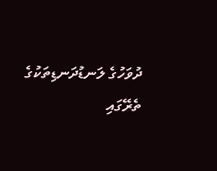ދުވަހުގެ ލަނޑުދަނޑިތަކުގެ ތެރޭގައި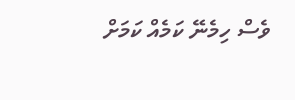ވެސް ހިމެނޭ ކަމެއް ކަމަށް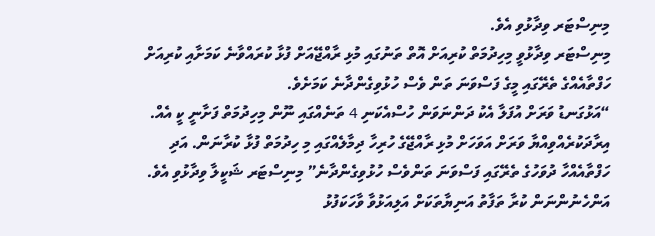މިނިސްޓަރ ވިދާޅުވި އެވެ.
މިނިސްޓަރ ވިދާޅުވީ މިހިދުމަތް ކުރިއަށް އޮތް ތަނުގައި މުޅި ރާއްޖޭއަށް ފުޅާ ކުރައްވާނެ ކަމަށާއި ކުރިއަށް ހަފްތާއެއްގެ ތެރޭގައި މީގެ ފަސްވަނަ ތަން ވެސް ހުޅުވިގެންދާނެ ކަމަށެވެ.
“އަޅުގަނޑު ވަރަށް އުފަލާ އެކު ދަންނަވަން ހުސްއެކަނި 4 ތަނެއްގައި ނޫން މިހިދުމަތް ފަށާނީ ކީ އެއް. އިރާދަކުރެއްވިއްޔާ ވަރަށް އަވަހަށް މުޅި ރާއްޖޭގެ ހުރިހާ ދިމާލެއްގައި މި ހިދުމަތް ފުޅާ ކުރާނަން. އަދި ހަފްތާއެއްހާ ދުވަހުގެ ތެރޭގައި ފަސްވަނަ ތަންވެސް ހުޅުވިގެންދާނެ” މިނިސްޓަރ ޝަކީލާ ވިދާޅުވި އެވެ.
އަންހެނުންނަން ކުރާ ތަފާތު އަނިޔާތަކަށް އަލިއަޅުވާ ވާހަކަފުޅު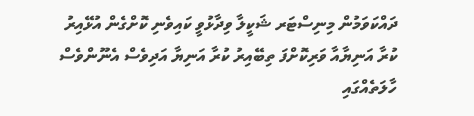ދައްކަވަމުން މިނިސްޓަރ ޝަކީލާ ވިދާޅުވީ ކައިވެނި ކޮށްގެން އުޅޭއިރު ކުރާ އަނިޔާއާ ވަރިކޮށްފަ ތިބޭއިރު ކުރާ އަނިޔާ އަދިވެސް އެނޫންވެސް ހާލަތެއްގައި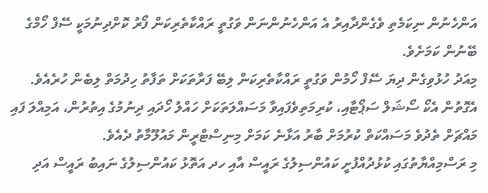އަންހެނުން ނިކަމެތި ވެގެންދާއިރު އެ އަންހެނުންނަން ވަގުތީ ރައްކާތެރިކަން ފޯރު ކޮށްދިނުމަކީ ސޭފް ހޯމްގެ ބޭނުން ކަމަށެވެ.
މިއަދު ހުޅުވިގެން ދިޔަ ސޭފް ހޯމުން ވަގުތީ ރައްކާތެރިކަން ލިބޭ ފަރާތަކަށް ތަފާތު ހިދުމަތް ލިބެން ހުރެއެވެ. އެގޮތުން އެކޯ ސޯޝަލް ސަޕޯޓާއި، ކުރިމަތިވެފައިވާ މަސައްލަތަކަށް ހައްލު ހޯދައި ދިނުމުގެ އިތުރުން، އަމިއްލަ ފައި މައްޗަށް ތެދުވެ މަސައްކަތް ކުރުމަށް ބާރު އަޅާނެ ކަމަށް މިނިސްޓްރީން މައުލޫމާތު ދެއެވެ.
މި ރަސްމިއްޔާތުގައި ކުޅުދުއްފުށީ ކައުންސިލުގެ ރައީސް އާއި ހދ އަތޮޅު ކައުންސިލުގެ ނައިބު ރައީސް އަދި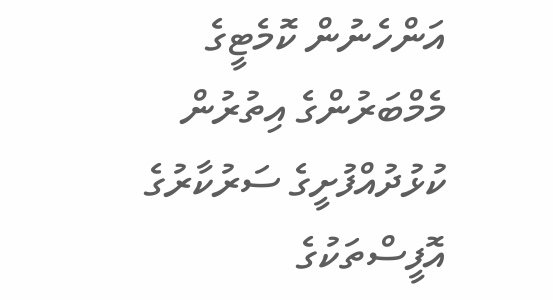އަންހެނުން ކޮމެޓީގެ މެމްބަރުންގެ އިތުރުން ކުޅުދުއްފުށީގެ ސަރުކާރުގެ އޮފީސްތަކުގެ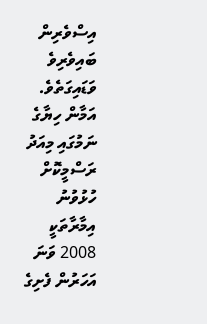އިސްވެރިން ބައިވެރިވެ ވަޑައިގަތެވެ.
އަމާން ހިޔާގެ ނަމުގައި މިއަދު ރަސްމީކޮށް ހުޅުވުނު އިމާރާތަކީ 2008 ވަނަ އަހަރުން ފެށިގެ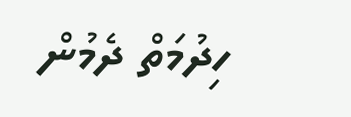ހިދުމަތް ދެމުން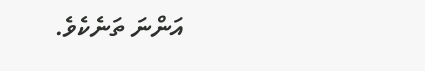އަންނަ ތަނެކެވެ.